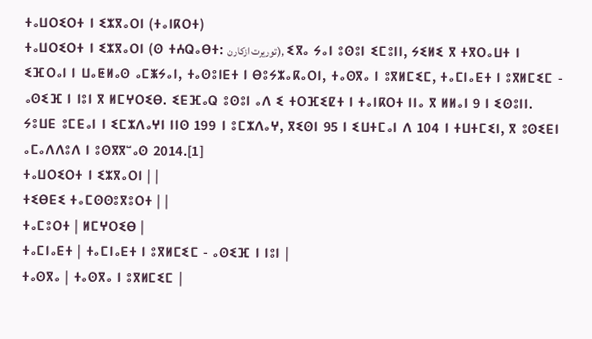ⵜⴰⵡⵔⵉⵔⵜ ⵏ ⵉⵣⴳⴰⵔⵏ (ⵜⴰⵏⴽⵔⵜ)
ⵜⴰⵡⵔⵉⵔⵜ ⵏ ⵉⵣⴳⴰⵔⵏ (ⵙ ⵜⵄⵕⴰⴱⵜ: توريرت ازكارن), ⵉⴳⴰ ⵢⴰⵏ ⵓⵙⵓⵏ ⵉⵎⵓⵏⵏ, ⵢⵉⵍⵉ ⴳ ⵜⴳⵔⴰⵡⵜ ⵏ ⵉⴼⵔⴰⵏ ⵏ ⵡⴰⵟⵍⴰⵙ ⴰⵎⵥⵢⴰⵏ, ⵜⴰⵙⵓⵏⴹⵜ ⵏ ⴱⵓⵢⵣⴰⴽⴰⵔⵏ, ⵜⴰⵙⴳⴰ ⵏ ⵓⴳⵍⵎⵉⵎ, ⵜⴰⵎⵏⴰⴹⵜ ⵏ ⵓⴳⵍⵎⵉⵎ - ⴰⵙⵉⴼ ⵏ ⵏⵓⵏ ⴳ ⵍⵎⵖⵔⵉⴱ. ⵉⴹⴼⴰⵕ ⵓⵙⵓⵏ ⴰⴷ ⵉ ⵜⵔⴼⵉⵇⵜ ⵏ ⵜⴰⵏⴽⵔⵜ ⵏⵏⴰ ⴳ ⵍⵍⴰⵏ 9 ⵏ ⵉⵙⵓⵏⵏ. ⵢⵓⵡⴹ ⵓⵎⴹⴰⵏ ⵏ ⵉⵎⵣⴷⴰⵖⵏ ⵏⵏⵙ 199 ⵏ ⵓⵎⵣⴷⴰⵖ, ⴳⵉⵙⵏ 95 ⵏ ⵉⵡⵜⵎⴰⵏ ⴷ 104 ⵏ ⵜⵡⵜⵎⵉⵏ, ⴳ ⵓⵙⵉⴹⵏ ⴰⵎⴰⴷⴷⵓⴷ ⵏ ⵓⵙⴳⴳⵯⴰⵙ 2014.[1]
ⵜⴰⵡⵔⵉⵔⵜ ⵏ ⵉⵣⴳⴰⵔⵏ | |
ⵜⵉⴱⴹⵉ ⵜⴰⵎⵙⵙⵓⴳⵓⵔⵜ | |
ⵜⴰⵎⵓⵔⵜ | ⵍⵎⵖⵔⵉⴱ |
ⵜⴰⵎⵏⴰⴹⵜ | ⵜⴰⵎⵏⴰⴹⵜ ⵏ ⵓⴳⵍⵎⵉⵎ - ⴰⵙⵉⴼ ⵏ ⵏⵓⵏ |
ⵜⴰⵙⴳⴰ | ⵜⴰⵙⴳⴰ ⵏ ⵓⴳⵍⵎⵉⵎ |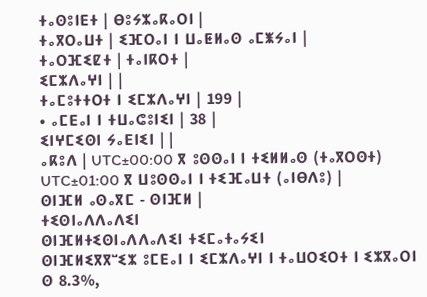ⵜⴰⵙⵓⵏⴹⵜ | ⴱⵓⵢⵣⴰⴽⴰⵔⵏ |
ⵜⴰⴳⵔⴰⵡⵜ | ⵉⴼⵔⴰⵏ ⵏ ⵡⴰⵟⵍⴰⵙ ⴰⵎⵥⵢⴰⵏ |
ⵜⴰⵔⴼⵉⵇⵜ | ⵜⴰⵏⴽⵔⵜ |
ⵉⵎⵣⴷⴰⵖⵏ | |
ⵜⴰⵎⵓⵜⵜⵔⵜ ⵏ ⵉⵎⵣⴷⴰⵖⵏ | 199 |
• ⴰⵎⴹⴰⵏ ⵏ ⵜⵡⴰⵛⵓⵏⵉⵏ | 38 |
ⵉⵏⵖⵎⵉⵙⵏ ⵢⴰⴹⵏⵉⵏ | |
ⴰⴽⵓⴷ | UTC±00:00 ⴳ ⵓⵙⵙⴰⵏ ⵏ ⵜⵉⵍⵍⴰⵙ (ⵜⴰⴳⵔⵙⵜ) UTC±01:00 ⴳ ⵡⵓⵙⵙⴰⵏ ⵏ ⵜⵉⴼⴰⵡⵜ (ⴰⵏⴱⴷⵓ) |
ⵙⵏⴼⵍ ⴰⵙⴰⴳⵎ - ⵙⵏⴼⵍ |
ⵜⵉⵙⵏⴰⴷⴷⴰⴷⵉⵏ
ⵙⵏⴼⵍⵜⵉⵙⵏⴰⴷⴷⴰⴷⵉⵏ ⵜⵉⵎⴰⵜⴰⵢⵉⵏ
ⵙⵏⴼⵍⵉⴳⴳⵯⵉⵣ ⵓⵎⴹⴰⵏ ⵏ ⵉⵎⵣⴷⴰⵖⵏ ⵏ ⵜⴰⵡⵔⵉⵔⵜ ⵏ ⵉⵣⴳⴰⵔⵏ ⵙ 8.3%,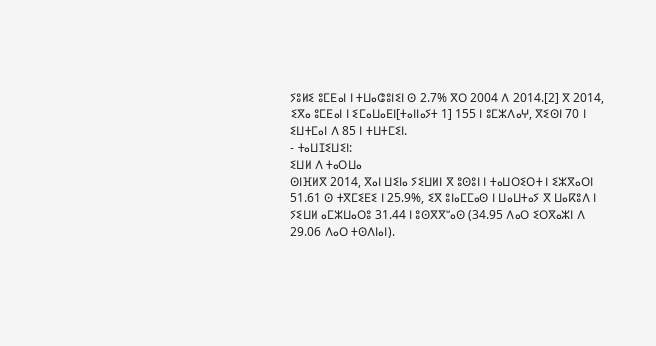ⵢⵓⵍⵉ ⵓⵎⴹⴰⵏ ⵏ ⵜⵡⴰⵛⵓⵏⵉⵏ ⵙ 2.7% ⴳⵔ 2004 ⴷ 2014.[2] ⴳ 2014, ⵉⴳⴰ ⵓⵎⴹⴰⵏ ⵏ ⵉⵎⴰⵡⴰⴹⵏ[ⵜⴰⵏⵏⴰⵢⵜ 1] 155 ⵏ ⵓⵎⵣⴷⴰⵖ, ⴳⵉⵙⵏ 70 ⵏ ⵉⵡⵜⵎⴰⵏ ⴷ 85 ⵏ ⵜⵡⵜⵎⵉⵏ.
- ⵜⴰⵡⵊⵉⵡⵉⵏ:
ⵉⵡⵍ ⴷ ⵜⴰⵔⵡⴰ
ⵙⵏⴼⵍⴳ 2014, ⴳⴰⵏ ⵡⵉⵏⴰ ⵢⵉⵡⵍⵏ ⴳ ⵓⵙⵓⵏ ⵏ ⵜⴰⵡⵔⵉⵔⵜ ⵏ ⵉⵣⴳⴰⵔⵏ 51.61 ⵙ ⵜⴳⵎⵉⴹⵉ ⵏ 25.9%, ⵉⴳ ⵓⵏⴰⵎⵎⴰⵙ ⵏ ⵡⴰⵡⵜⴰⵢ ⴳ ⵡⴰⴽⵓⴷ ⵏ ⵢⵉⵡⵍ ⴰⵎⵣⵡⴰⵔⵓ 31.44 ⵏ ⵓⵙⴳⴳⵯⴰⵙ (34.95 ⴷⴰⵔ ⵉⵔⴳⴰⵣⵏ ⴷ 29.06 ⴷⴰⵔ ⵜⵙⴷⵏⴰⵏ).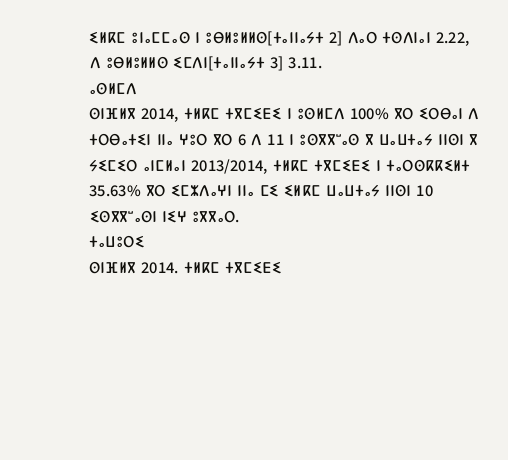ⵉⵍⴽⵎ ⵓⵏⴰⵎⵎⴰⵙ ⵏ ⵓⴱⵍⵓⵍⵍⵙ[ⵜⴰⵏⵏⴰⵢⵜ 2] ⴷⴰⵔ ⵜⵙⴷⵏⴰⵏ 2.22, ⴷ ⵓⴱⵍⵓⵍⵍⵙ ⵉⵎⴷⵏ[ⵜⴰⵏⵏⴰⵢⵜ 3] 3.11.
ⴰⵙⵍⵎⴷ
ⵙⵏⴼⵍⴳ 2014, ⵜⵍⴽⵎ ⵜⴳⵎⵉⴹⵉ ⵏ ⵓⵙⵍⵎⴷ 100% ⴳⵔ ⵉⵔⴱⴰⵏ ⴷ ⵜⵔⴱⴰⵜⵉⵏ ⵏⵏⴰ ⵖⵓⵔ ⴳⵔ 6 ⴷ 11 ⵏ ⵓⵙⴳⴳⵯⴰⵙ ⴳ ⵡⴰⵡⵜⴰⵢ ⵏⵏⵙⵏ ⴳ ⵢⵉⵎⵉⵔ ⴰⵏⵎⵍⴰⵏ 2013/2014, ⵜⵍⴽⵎ ⵜⴳⵎⵉⴹⵉ ⵏ ⵜⴰⵔⵙⴽⴽⵉⵍⵜ 35.63% ⴳⵔ ⵉⵎⵣⴷⴰⵖⵏ ⵏⵏⴰ ⵎⵉ ⵉⵍⴽⵎ ⵡⴰⵡⵜⴰⵢ ⵏⵏⵙⵏ 10 ⵉⵙⴳⴳⵯⴰⵙⵏ ⵏⵉⵖ ⵓⴳⴳⴰⵔ.
ⵜⴰⵡⵓⵔⵉ
ⵙⵏⴼⵍⴳ 2014. ⵜⵍⴽⵎ ⵜⴳⵎⵉⴹⵉ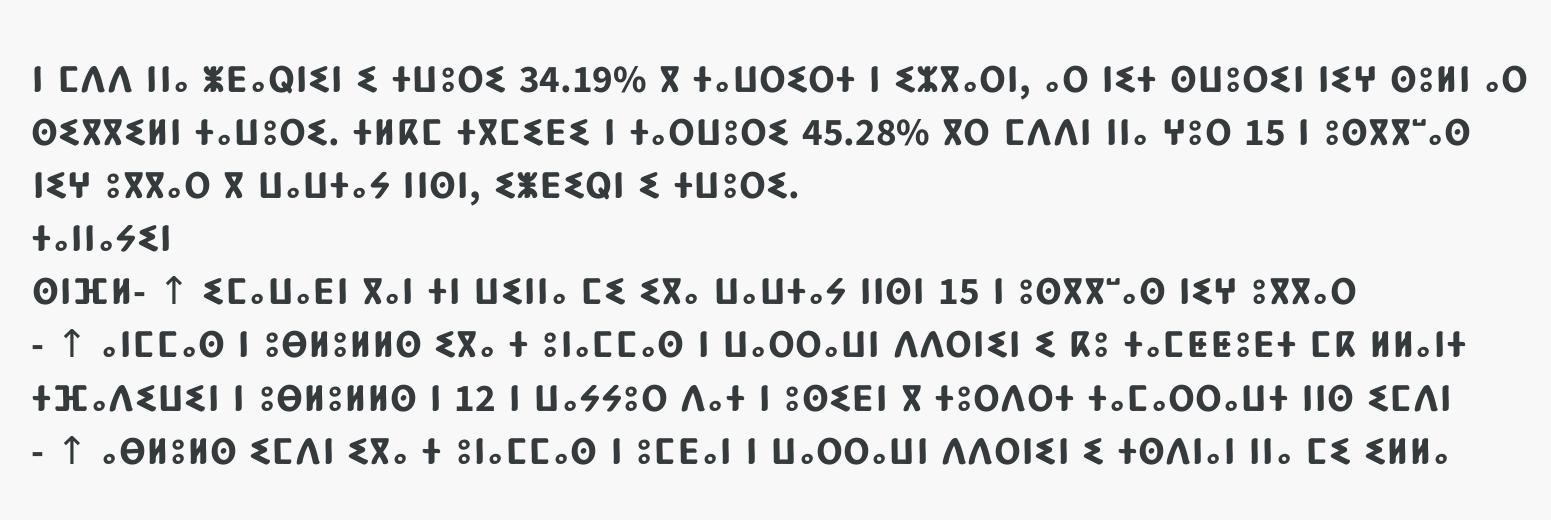ⵏ ⵎⴷⴷ ⵏⵏⴰ ⵥⴹⴰⵕⵏⵉⵏ ⵉ ⵜⵡⵓⵔⵉ 34.19% ⴳ ⵜⴰⵡⵔⵉⵔⵜ ⵏ ⵉⵣⴳⴰⵔⵏ, ⴰⵔ ⵏⵉⵜ ⵙⵡⵓⵔⵉⵏ ⵏⵉⵖ ⵙⵓⵍⵏ ⴰⵔ ⵙⵉⴳⴳⵉⵍⵏ ⵜⴰⵡⵓⵔⵉ. ⵜⵍⴽⵎ ⵜⴳⵎⵉⴹⵉ ⵏ ⵜⴰⵔⵡⵓⵔⵉ 45.28% ⴳⵔ ⵎⴷⴷⵏ ⵏⵏⴰ ⵖⵓⵔ 15 ⵏ ⵓⵙⴳⴳⵯⴰⵙ ⵏⵉⵖ ⵓⴳⴳⴰⵔ ⴳ ⵡⴰⵡⵜⴰⵢ ⵏⵏⵙⵏ, ⵉⵥⴹⵉⵕⵏ ⵉ ⵜⵡⵓⵔⵉ.
ⵜⴰⵏⵏⴰⵢⵉⵏ
ⵙⵏⴼⵍ- ↑ ⵉⵎⴰⵡⴰⴹⵏ ⴳⴰⵏ ⵜⵏ ⵡⵉⵏⵏⴰ ⵎⵉ ⵉⴳⴰ ⵡⴰⵡⵜⴰⵢ ⵏⵏⵙⵏ 15 ⵏ ⵓⵙⴳⴳⵯⴰⵙ ⵏⵉⵖ ⵓⴳⴳⴰⵔ
- ↑ ⴰⵏⵎⵎⴰⵙ ⵏ ⵓⴱⵍⵓⵍⵍⵙ ⵉⴳⴰ ⵜ ⵓⵏⴰⵎⵎⴰⵙ ⵏ ⵡⴰⵔⵔⴰⵡⵏ ⴷⴷⵔⵏⵉⵏ ⵉ ⴽⵓ ⵜⴰⵎⵟⵟⵓⴹⵜ ⵎⴽ ⵍⵍⴰⵏⵜ ⵜⴼⴰⴷⵉⵡⵉⵏ ⵏ ⵓⴱⵍⵓⵍⵍⵙ ⵏ 12 ⵏ ⵡⴰⵢⵢⵓⵔ ⴷⴰⵜ ⵏ ⵓⵙⵉⴹⵏ ⴳ ⵜⵓⵔⴷⵔⵜ ⵜⴰⵎⴰⵔⵔⴰⵡⵜ ⵏⵏⵙ ⵉⵎⴷⵏ
- ↑ ⴰⴱⵍⵓⵍⵙ ⵉⵎⴷⵏ ⵉⴳⴰ ⵜ ⵓⵏⴰⵎⵎⴰⵙ ⵏ ⵓⵎⴹⴰⵏ ⵏ ⵡⴰⵔⵔⴰⵡⵏ ⴷⴷⵔⵏⵉⵏ ⵉ ⵜⵙⴷⵏⴰⵏ ⵏⵏⴰ ⵎⵉ ⵉⵍⵍⴰ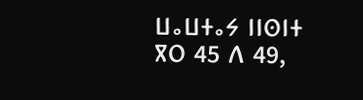ⵡⴰⵡⵜⴰⵢ ⵏⵏⵙⵏⵜ ⴳⵔ 45 ⴷ 49,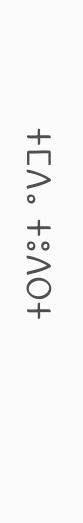ⵜⵎⴷⴰ ⵜⵓⴷⵔⵜ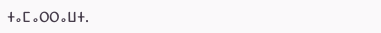ⵜⴰⵎⴰⵔⵔⴰⵡⵜ.